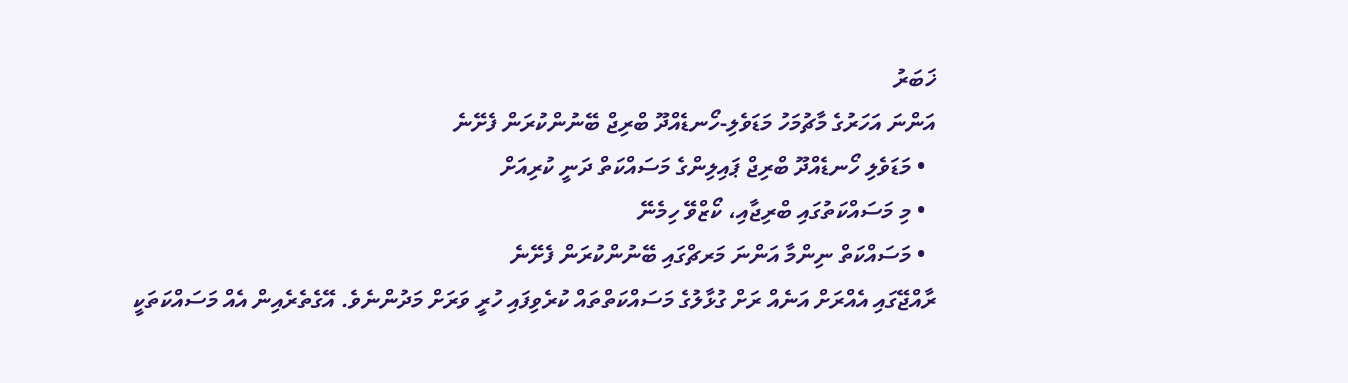ޚަބަރު
އަންނަ އަހަރުގެ މާޗުމަހު މަޑަވެލި-ހޯނޑެއްދޫ ބްރިޖް ބޭނުންކުރަން ފެށޭނެ
  • މަޑަވެލި ހޯނޑެއްދޫ ބްރިޖް ޕައިލިންގެ މަސައްކަތް ދަނީ ކުރިއަށް
  • މި މަސައްކަތުގައި ބްރިޖާއި، ކޯޒްވޭ ހިމެނޭ
  • މަސައްކަތް ނިންމާ އަންނަ މަރޗްގައި ބޭނުންކުރަން ފެށޭނެ
ރާއްޖޭގައި އެއްރަށް އަނެއް ރަށް ގުޅާލުގެ މަސައްކަތްތައް ކުރެވިފައި ހުރީ ވަރަށް މަދުންނެވެ. އޭގެތެރެއިން އެއް މަސައްކަތަކީ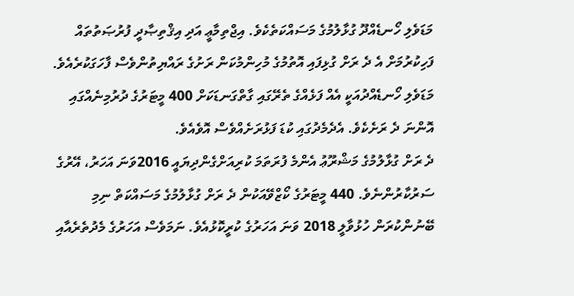މަޑަވެލި ހޯނޑެއްދޫ ގުޅާލުމުގެ މަސައްކަތެކެވެ. އިޖްތިމާޢީ އަދި އިޤްތިޞާދީ ފުރުޞަތުތައް ފަހިކުރުމަށް އެ ދެ ރަށް ގުޅިފައި އޮތުމުގެ މުހިންމުކަން ރަށުގެ ރައްޔިތުންވެސް ފާހަގަކުރެއެވެ.
މަޑަވެލި ހޯނޑެއްދުއަކީ އެއް ފަޅެއްގެ ތެރޭގައި ގާތްގަނޑަކަށް 400 މީޓަރުގެ ދުރުމިނެއްގައި އޮންނަ ދެ ރަށެކެވެ. އެދެމެދުގައި ކުޑަ ފަޅުރަށެއްވެސް އޮވެއެވެ.
ދެ ރަށް ގުޅާލުމުގެ މަޝްރޫޢު އެންމެ ފުރަތަމަ ކުރިއަށްގެންދިޔައީ 2016ވަނަ އަހަރު، އޭރުގެ ސަރުކާރުންނެވެ. 440 މީޓަރުގެ ކޯޒްވޭއަކުން ދެ ރަށް ގުޅާލުމުގެ މަސައްކަތް ނިމި ބޭނުންކުރަން ހުޅުވާލީ 2018 ވަނަ އަހަރުގެ ކުރީކޮޅުއެވެ. ނަމަވެސް އަހަރުގެ މެދުތެރެއާއި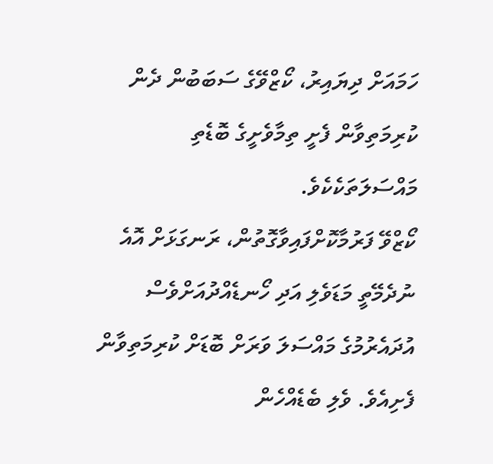ހަމައަށް ދިޔައިރު، ކޯޒްވޭގެ ސަބަބުން ދެން ކުރިމަތިވާން ފެށީ ތިމާވެށީގެ ބޮޑެތި މައްސަލަތަކެކެވެ.
ކޯޒްވޭ ފަރުމާކޮށްފައިވާގޮތުން، ރަނގަޅަށް އޮއެ ނުދެމޭތީ މަޑަވެލި އަދި ހޯނޑެއްދުއަށްވެސް އުދައެރުމުގެ މައްސަލަ ވަރަށް ބޮޑަށް ކުރިމަތިވާން ފެށިއެވެ. ވެލި ބެޑެއްހެން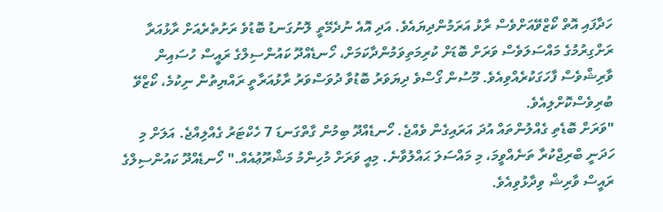ހަދާފައި އޮތް ކޯޒްވޭއަށްވެސް ރާޅު އަރަމުންދިޔައެވެ. އަދި އޮއެ ނުދެމޭތީ ލޮނުގަނޑު ބޮޑުވެ ރަށުތެރެއަށް ރާޅުއަރާ ރަށްގިރުމުގެ މައްސަލަވެސް ވަރަށް ބޮޑަށް ކުރިމަތިވަމުންދާކަމަށް، ހޯނޑެއްދޫ ކައުންސިލްގެ ރައީސް ހުސައިން ވާރިޝްވެސް ފާހަގަކުރެއްވިއެވެ. މޫސުން ގޯސްވެ ދިޔަވަރު ބޮޑުވާ ދުވަސްވަރު ރާޅުއަރާތީ ރައްޔިތުން ނިކުމެ، ކޯޒްވޭ ބުރިވެސްކޮށްލިއެވެ.
"ވަރަށް ބޮޑެތި ގެއްލުންތައް އުދަ އަރައިގެން ވެއްޖެ. ހޯނޑެއްދޫ ބިމުން ގާތްގަނޑަ 7 ހެކްޓަރު ގެއްލިއްޖެ. އަލަށް މި ހަދަނީ ބްރިޖްކުރާ ތަނެއްވީމަ، މި މައްސަލަ ޙައްލުވާނެ. މިއީ ވަރަށް މުހިންމު މަޝްރޫޢުއެއް." ހޯނޑެއްދޫ ކައުންސިލްގެ ރައީސް ވާރިޝް ވިދާޅުވިއެވެ.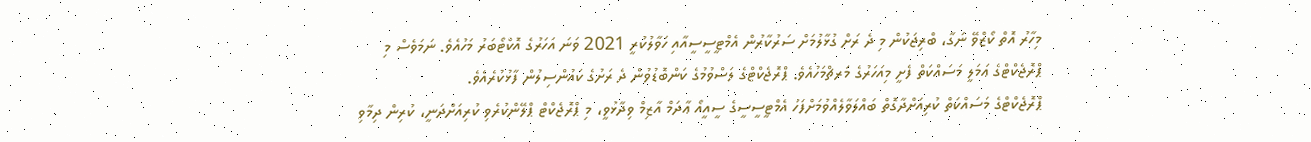މިހާރު އޮތް ކޯޒްވޭ ނަގާ، ބްރިޖަކުން މި ދެ ރަށް ގުޅާލުމަށް ސަރުކާރުން އެމްޓީސީސީއާއި ހަވާލުކުރީ 2021 ވަނަ އަހަރުގެ އޮކްޓޯބަރު މަހުއެވެ. ނަމަވެސް މި ޕްރޮޖެކްޓްގެ ޢަމަލީ މަސައްކަތް ފެށީ މިއަހަރުގެ މަރޗްމަހުއެވެ. ޕްރޮޖެކްޓްގެ ލަސްވުމުގެ ކަންބޮޑުވުން ދެ ރަށުގެ ކައުންސިލުން ފާޅުކުރެއެވެ.
ޕްރޮޖެކްޓްގެ މަސައްކަތް ކުރިއަށްދާގޮތް ބައްލަވާލެއްވުމަށްފަހު އެމްޓީސީސީގެ ސީއީއޯ ޢާދަމް އާޒިމް ވިދާޅުވީ، މި ޕްރޮޖެކްޓް ޕްލޭންކުރެވި ކުރިއަށްދަނީ، ކުރިން ދިމާވި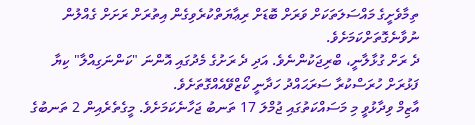ތިމާވެށީގެ މައްސަލަތަކަށް ވަރަށް ބޮޑަށް ރިޢާޔަތްކުރެވިގެން އިތުރަށް ރަށަށް ގެއްލުން ނުވާނެގޮތަށްކަމަށެވެ.
ދެ ރަށް ގުޅާލާނީ، ބްރިޖަކުންނެވެ. އަދި ދެ ރަށުގެ މެދުގައި އޮންނަ "ކަންނަގިއްލާ" ކިޔާ ފަޅުރަށް ހުރަސްކުރާ ސަރަޙައްދު ހަދާނީ ކޯޒްވޭއެއްގޮތަށެވެ.
އާޒިމް ވިދާޅުވީ މި މަސައްކަތުގައި ޖުމްލަ 17 ތަނބު ޖަހާނެކަމަށެވެ. މީގެތެރެއިން 2 ތަނބުގެ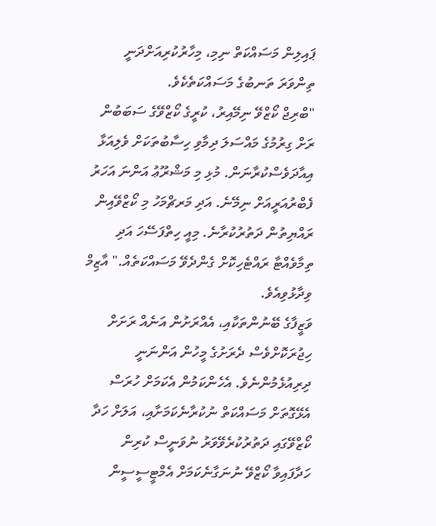ޕައިލިން މަސައްކަތް ނިމި، މިހާރުކުރިއަށްދަނީ ތިންވަރަ ތަނބުގެ މަސައްކަތެކެވެ.
"ބްރިޖް ކޯޒްވޭ ނިމޭއިރު، ކުރީގެ ކޯޒްވޭގެ ސަބަބުން ރަށް ގިރުމުގެ މައްސަލަ ދިމާވި ހިސާބުތަކަށް ވެލިއަޅާ އިއާދަވެސްކުރާނަން. މުޅި މި މަޝްރޫޢު އަންނަ އަހަރު ފެބްރުއަރީއަށް ނިމޭނެ. އަދި މަރޗްމަހު މި ކޯޒްވޭއިން ރައްޔިތުން ދަތުރުކުރާނެ. މިއީ ހިތްފަސޭހަ އަދި ތިމާވެއްޓާ ރައްޓެހިކޮށް ގެންދެވޭ މަސައްކަތެއް." އާޒިމް ވިދާޅުވިއެވެ.
ވަޒީފާގެ ބޭނުންތަކާއި، އެއްރަށުން އަނެއް ރަށަށް ހިޖުރަކޮށްވެސް ދެރަށުގެ މީހުން އަންނަނީ ދިރިއުޅެމުންނެވެ. އެހެންކަމުން އެކަމަށް ހުރަސް އެޅޭގޮތަށް މަސައްކަތް ނުކުރާނެކަމަށާއި، އަލަށް ހަދާ ކޯޒްވޭގައި ދަތުރުކުރެވޭވަރު ނުވަނީސް ކުރިން ހަދާފައިވާ ކޯޒްވޭ ނުނަގާނެކަމަށް އެމްޓީސީސީން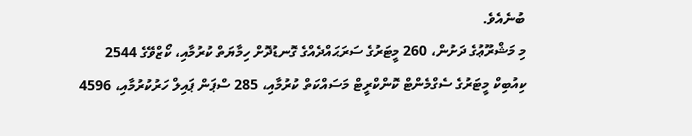ބުނެއެވެ.
މި މަޝްރޫޢުގެ ދަށުން، 260 މީޓަރުގެ ސަރަޙައްދެއްގެ ގޮނޑުދޮށް ހިމާޔަތް ކުރުމާއި، ކޯޒްވޭގެ 2544 ކިއުބިކް މީޓަރުގެ ސެގްމެންޓް ކޮންކްރީޓް މަސައްކަތް ކުރުމާއި، 285 ސްޕަން ޕައިލް ހަރުކުރުމާއި، 4596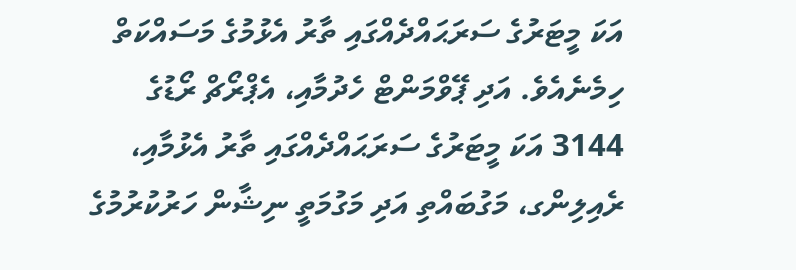އަކަ މީޓަރުގެ ސަރަޙައްދެއްގައި ތާރު އެޅުމުގެ މަސައްކަތް ހިމެނެއެވެ. އަދި ޕޭވްމަންޓް ހެދުމާއި، އެޕްރޯޗް ރޯޑުގެ 3144 އަކަ މީޓަރުގެ ސަރަޙައްދެއްގައި ތާރު އެޅުމާއި، ރެއިލިންގ، މަގުބައްތި އަދި މަގުމަތީ ނިޝާން ހަރުކުރުމުގެ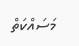މަސައްކަތް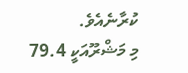ކުރާނެއެވެ.
މި މަޝްރޫއަކީ 79.4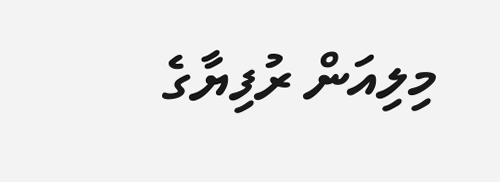މިލިއަން ރުފިޔާގެ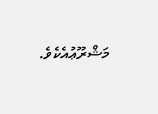މަޝްރޫޢުއެކެވެ.